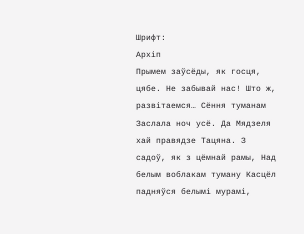Шрифт:
Архіп
Прымем заўсёды, як госця, цябе. Не забывай нас! Што ж, развітаемся… Сёння туманам Заслала ноч усё. Да Мядзеля хай правядзе Тацяна. З садоў, як з цёмнай рамы, Над белым воблакам туману Касцёл падняўся белымі мурамі,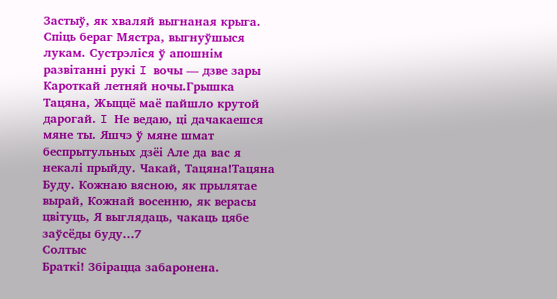Застыў, як хваляй выгнаная крыга. Спіць бераг Мястра, выгнуўшыся лукам. Сустрэліся ў апошнім развітанні рукі I вочы — дзве зары Кароткай летняй ночы.Грышка
Тацяна, Жыццё маё пайшло крутой дарогай. I Не ведаю, ці дачакаешся мяне ты. Яшчэ ў мяне шмат беспрытульных дзёі Але да вас я некалі прыйду. Чакай, Тацяна!Тацяна
Буду. Кожнаю вясною, як прылятае вырай, Кожнай восенню, як верасы цвітуць, Я выглядаць, чакаць цябе заўсёды буду…7
Солтыс
Браткі! Збірацца забаронена.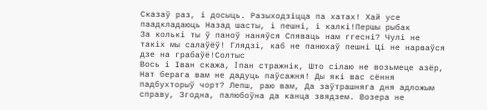Сказаў раз, і досыць. Разыходзіцца па хатах! Хай усе паадкладаюць Назад шасты, і пешні, і калкі!Першы рыбак
За колькі ты ў паноў наняўся Спяваць нам ггесні? Чулі не такіх мы салаўёў! Глядзі, каб не панюхаў пешні Ці не нарваўся дзе на грабаўё!Солтыс
Вось і Іван скажа, I пан стражнік, Што сілаю не возьмеце азёр, Нат берага вам не дадуць паўсажня! Ды які вас сёння падбухторыў чорт? Лепш, раю вам, Да заўтрашняга дня адложым справу, Згодна, палюбоўна да канца звядзем. Возера не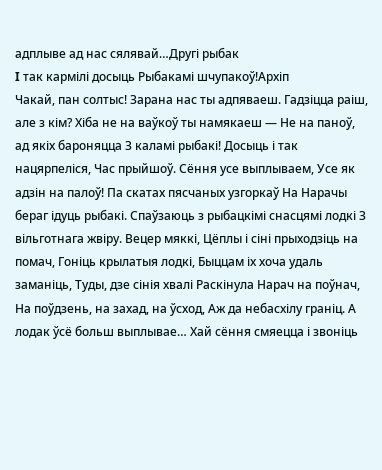адплыве ад нас сялявай…Другі рыбак
I так кармілі досыць Рыбакамі шчупакоў!Архіп
Чакай, пан солтыс! Зарана нас ты адпяваеш. Гадзіцца раіш, але з кім? Хіба не на ваўкоў ты намякаеш — Не на паноў, ад якіх бароняцца З каламі рыбакі! Досыць і так нацярпеліся, Час прыйшоў. Сёння усе выплываем, Усе як адзін на палоў! Па скатах пясчаных узгоркаў На Нарачы бераг ідуць рыбакі. Спаўзаюць з рыбацкімі снасцямі лодкі З вільготнага жвіру. Вецер мяккі, Цёплы і сіні прыходзіць на помач, Гоніць крылатыя лодкі, Быццам іх хоча удаль заманіць, Туды, дзе сінія хвалі Раскінула Нарач на поўнач, На поўдзень, на захад, на ўсход, Аж да небасхілу граніц. А лодак ўсё больш выплывае… Хай сёння смяецца і звоніць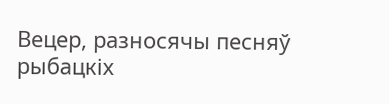Вецер, разносячы песняў рыбацкіх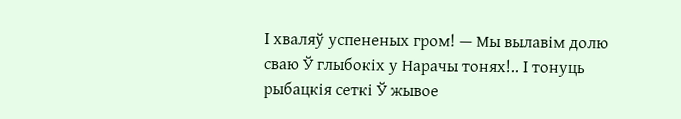I хваляў успененых гром! — Мы вылавім долю сваю Ў глыбокіх у Нарачы тонях!.. I тонуць рыбацкія сеткі Ў жывое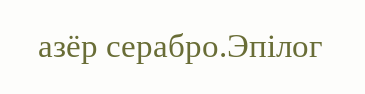азёр серабро.Эпілог